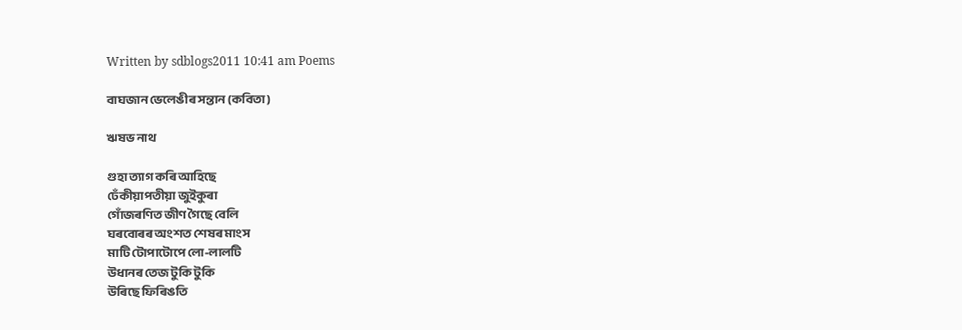Written by sdblogs2011 10:41 am Poems

বাঘজান ভেলেঙীৰ সন্তান (কবিতা)

ঋষভ নাথ

গুহা ত্যাগ কৰি আহিছে
ঢেঁকীয়াপতীয়া জুইকুৰা
গোঁজৰণিত জীণ গৈছে বেলি
ঘৰবোৰৰ অংশত শেষৰ মাংস
মাটি টোপাটোপে লো-লালটি
উধানৰ তেজ টুকি টুকি
উৰিছে ফিৰিঙতি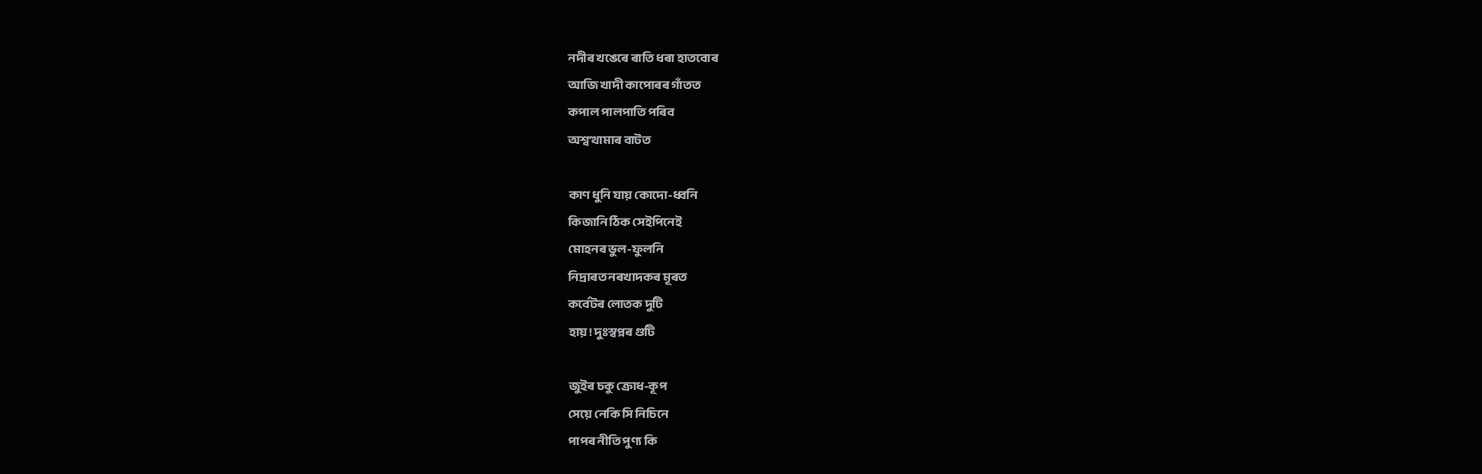নদীৰ খঙেৰে ৰাতি ধৰা হাতবোৰ
আজি খাদী কাপোৰৰ গাঁতত
কপাল পালপাতি পৰিব
অশ্বত্থামাৰ বাটত

কাণ ধুনি যায় কোদো-ধ্বনি
কিজানি ঠিক সেইপিনেই
মোহনৰ ভুল-ফুলনি
নিদ্ৰাৰত নৰখাদকৰ মূৰত
কৰ্বেটৰ লোতক দুটি
হায়! দুঃস্বপ্নৰ গুটি

জুইৰ চকু ক্ৰোধ-কূপ
সেয়ে নেকি সি নিচিনে
পাপৰ নীতি পুণ্য কি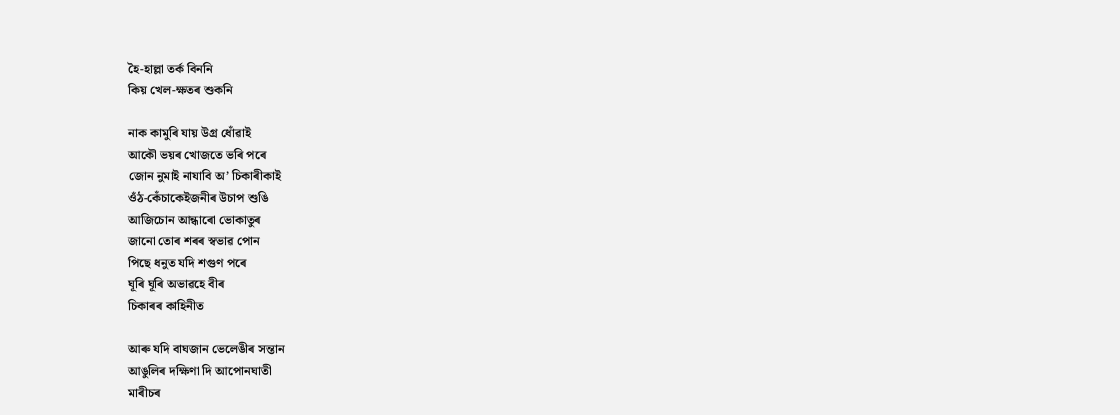হৈ-হাল্লা তৰ্ক বিননি
কিয় খেল-ক্ষতৰ শুকনি

নাক কামুৰি যায় উগ্ৰ ধোঁৱাই
আকৌ ভয়ৰ খোজতে ভৰি পৰে
জোন নুমাই নাযাবি অ’ চিকাৰীকাই
ওঁঠ-কেঁচাকেইজনীৰ উচাপ শুঙি
আজিচোন আন্ধাৰো ভোকাতুৰ
জানো তোৰ শৰৰ স্বভাৱ পোন
পিছে ধনুত যদি শগুণ পৰে
ঘূৰি ঘূৰি অভাৱহে বীৰ
চিকাৰৰ কাহিনীত

আৰু যদি বাঘজান ভেলেঙীৰ সন্তান
আঙুলিৰ দক্ষিণা দি আপোনঘাতী
মাৰীচৰ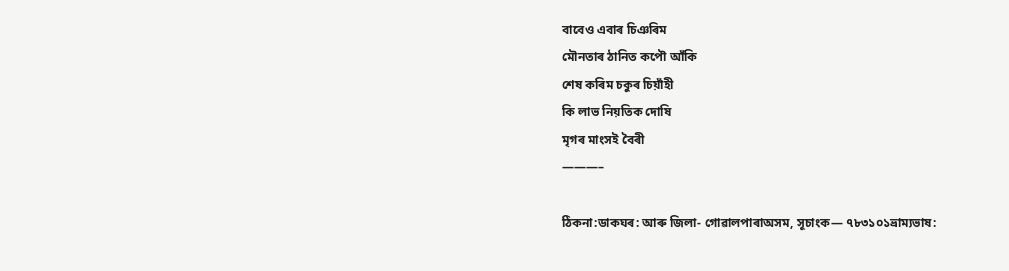বাবেও এবাৰ চিঞৰিম
মৌনতাৰ ঠানিত কপৌ আঁকি
শেষ কৰিম চকুৰ চিয়াঁহী
কি লাভ নিয়তিক দোষি
মৃগৰ মাংসই বৈৰী
———–

ঠিকনা:ডাকঘৰ: আৰু জিলা- গোৱালপাৰাঅসম, সূচাংক— ৭৮৩১০১ভ্ৰাম্যভাষ: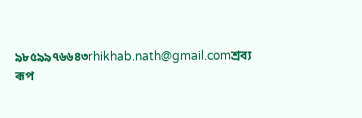৯৮৫৯৯৭৬৬৪৩rhikhab.nath@gmail.comশ্ৰব্য ৰূপ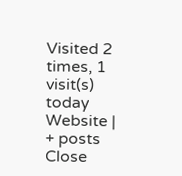Visited 2 times, 1 visit(s) today
Website |  + posts
Close